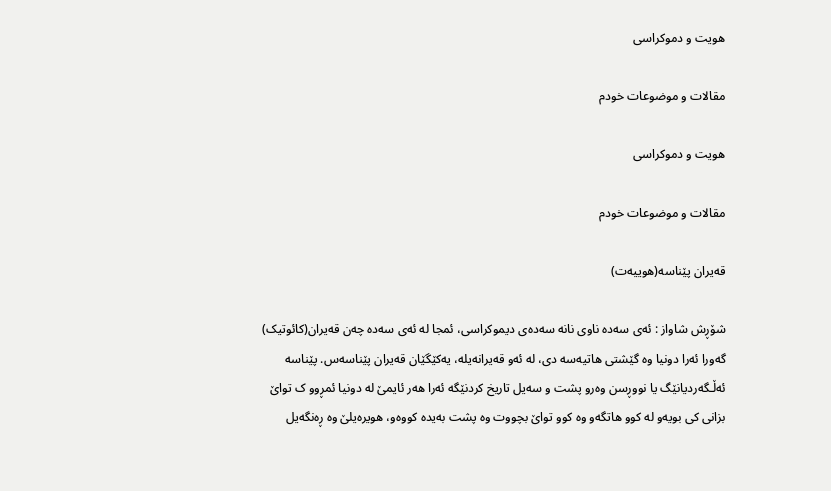هویت و دموکراسی

مقالات و موضوعات خودم

هویت و دموکراسی

مقالات و موضوعات خودم

قه‌یران پێناسه‌(هوییه‌ت)

شۆڕش شاواز : ئه‌ى سه‌ده‌ ناوى نانه‌ سه‌ده‌ى دیموکراسى، ئمجا له‌ ئه‌ى سه‌ده‌ چه‌ن قه‌یران(کائوتیک) گه‌ورا ئه‌را دونیا وه‌ گێشتى هاتیه‌سه‌ دى، له‌ ئه‌و قه‌یرانه‌یله‌، یه‌کێگێان قه‌یران پێناسه‌س. پێناسه‌ ئه‌ڵـگه‌ردیانێگ یا نووڕسن وه‌رو پشت و سه‌یل تاریخ کردنێگه‌ ئه‌را هه‌ر ئایمێ له‌ دونیا ئمڕوو ک تواێ بزانى کى بویه‌و له‌ کوو هاتگه‌و وه‌ کوو تواێ بچووت وه‌ پشت به‌یده‌ کووه‌و، هویره‌یلێ وه‌ ڕه‌نگه‌یل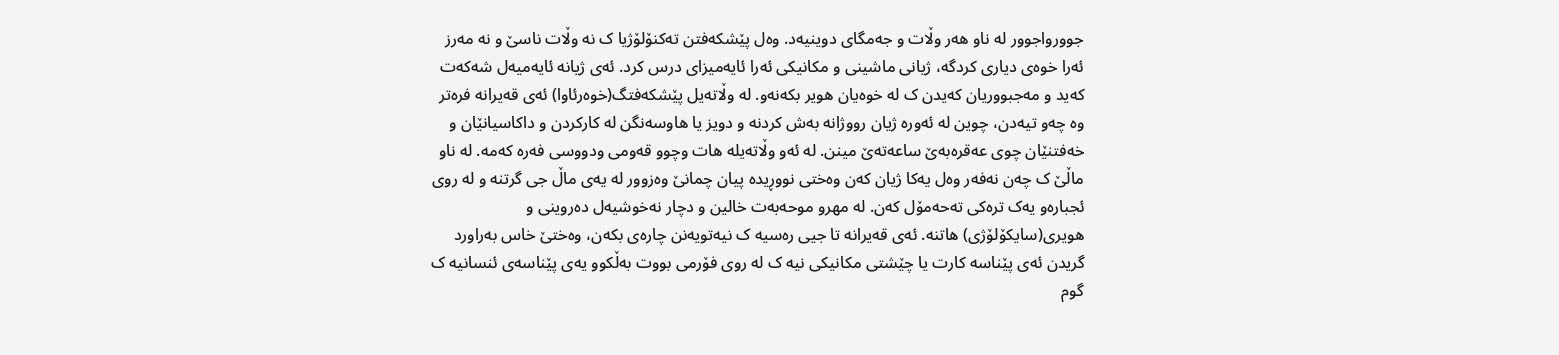جوورواجوور له‌ ناو هه‌ر وڵات و جه‌مگاى دوینیه‌د. وه‌ل پێشکه‌فتن ته‌کنۆلۆژیا ک نه‌ وڵات ناسێ و نه‌ مه‌رز ئه‌را خوه‌ى دیارى کردگه‌، ژیانى ماشینى و مکانیکى ئه‌را ئایه‌میزاى درس کرد. ئه‌ى ژیانه‌ ئایه‌میه‌ل شه‌که‌ت که‌ید و مه‌جبووریان که‌یدن ک له‌ خوه‌یان هویر بکه‌نه‌و. له‌ وڵاته‌یل پێشکه‌فتگ(خوه‌رئاوا) ئه‌ى قه‌یرانه‌ فره‌تر وه‌ چه‌و تیه‌دن، چوین له‌ ئه‌وره‌ ژیان رووژانه‌ به‌ش کردنه‌ و دویز یا هاوسه‌نگن له‌ کارکردن و داکاسیانێان و خه‌فتنێان چوى عه‌قره‌به‌ێ ساعه‌ته‌ێ مینن. له‌ ئه‌و وڵاته‌یله‌ هات وچوو قه‌ومى ودووسى فه‌ره‌ که‌مه‌. له‌ ناو ماڵێ ک چه‌ن نه‌فه‌ر وه‌ل یه‌کا ژیان که‌ن وه‌ختى نووڕیده‌ پیان چمانێ وه‌زوور له‌ یه‌ى ماڵ جى گرتنه‌ و له‌ روى ئجباره‌و یه‌ک تره‌کى ته‌حه‌مۆل که‌ن. له‌ مهرو موحه‌به‌ت خالین و دچار نه‌خوشیه‌ل ده‌روینى و هویرى(سایکۆلۆژى) هاتنه‌. ئه‌ى قه‌یرانه‌ تا جیى ره‌سیه‌ ک نیه‌تویه‌نن چاره‌ى بکه‌ن، وه‌ختێ خاس به‌راورد گریدن ئه‌ى پێناسه‌ کارت یا چێشتى مکانیکى نیه‌ ک له‌ روى فۆرمى بووت به‌ڵکوو یه‌ى پێناسه‌ى ئنسانیه‌ ک گوم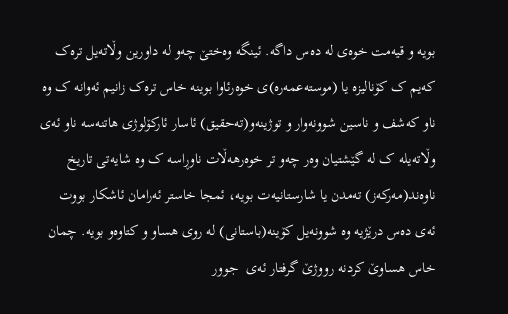بویه‌ و قیه‌مت خوه‌ى له‌ ده‌س داگه‌. ئینگه‌ وه‌ختێ چه‌و له‌ داورین وڵاته‌یل تره‌ک که‌یم ک کۆنالیزه‌ یا (موسته‌عمه‌ره‌)ى خوه‌رئاوا بوینه‌ خاس تره‌ک زانیم ئه‌وانه‌ ک وه‌ ناو که‌شف و ناسین شوونه‌وار و توژینه‌و(ته‌حقیق) ئاسار ئارکۆلوژى هاتنه‌سه‌ ناو ئه‌ى وڵاته‌یله‌ ک له‌ گێشتیان وه‌ر چه‌و تر خوه‌رهه‌ڵات ناوڕاسه‌ ک وه‌ شایه‌تى تاریخ ناوه‌ند(مه‌رکه‌ز) ته‌مدن یا شارستانیه‌ت بویه‌، ئمجا خاستر ئه‌رامان ئاشکار بووت ئه‌ى ده‌س درێژیه‌ وه‌ شوونه‌یل کۆینه‌(باستانى) له‌ روى هساو و کتاوه‌و بویه‌. چمان خاس هساوێ کردنه‌ رووژێ گرفتار ئه‌ى  جوور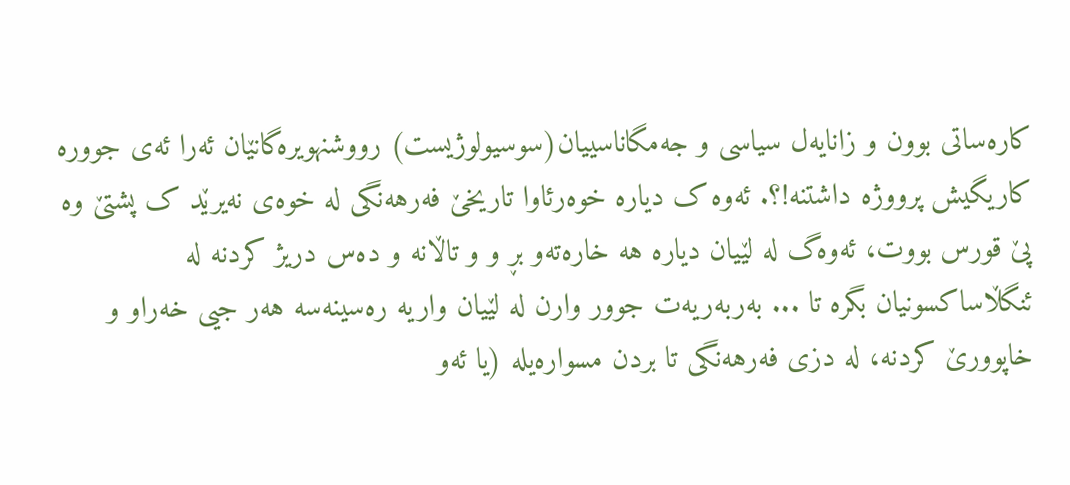کاره‌ساتى بوون و زانایه‌ل سیاسى و جه‌مگاناسییان(سوسیولوژیست) رووشنهویره‌گانێان ئه‌را ئه‌ى جووره‌ کاریگیش پرووژه‌ داشتنه‌!؟. ئه‌وه‌ ک دیاره‌ خوه‌رئاوا تاریخێ فه‌رهه‌نگى له‌ خوه‌ى نه‌یرێد ک پشتێ وه‌ پێ قورس بووت، ئه‌وه‌گ له‌ لێیان دیاره‌ هه‌ خاره‌ته‌و بڕ و و تاڵانه‌ و ده‌س دریژ کردنه‌ له‌ ئنگڵاساکسونیان بگره‌ تا ... به‌ربه‌ریه‌ت جوور وارن له‌ لێیان واریه‌ ره‌سینه‌سه‌ هه‌ر جیى خه‌راو و خاپوورێ کردنه‌، له‌ دزى فه‌رهه‌نگى تا بردن مسواره‌یله‌ (یا ئه‌و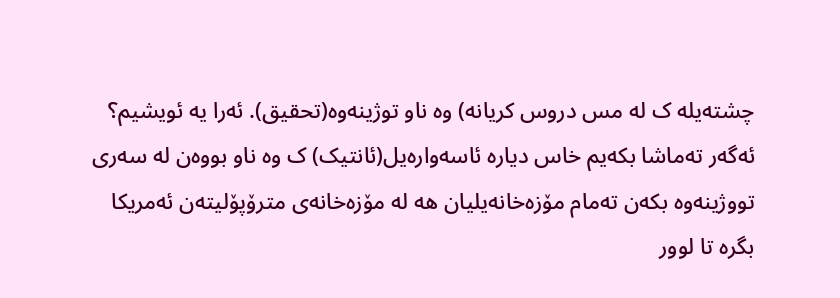چشته‌یله‌ ک له‌ مس دروس کریانه‌) وه‌ ناو توژینه‌وه‌(تحقیق). ئه‌را یه‌ ئویشیم؟ ئه‌گه‌ر ته‌ماشا بکه‌یم خاس دیاره‌ ئاسه‌واره‌یل(ئانتیک) ک وه‌ ناو بووه‌ن له‌ سه‌رى تووژینه‌وه‌ بکه‌ن ته‌مام مۆزه‌خانه‌یلیان هه‌ له‌ مۆزه‌خانه‌ى مترۆپۆلیته‌ن ئه‌مریکا بگره‌ تا لوور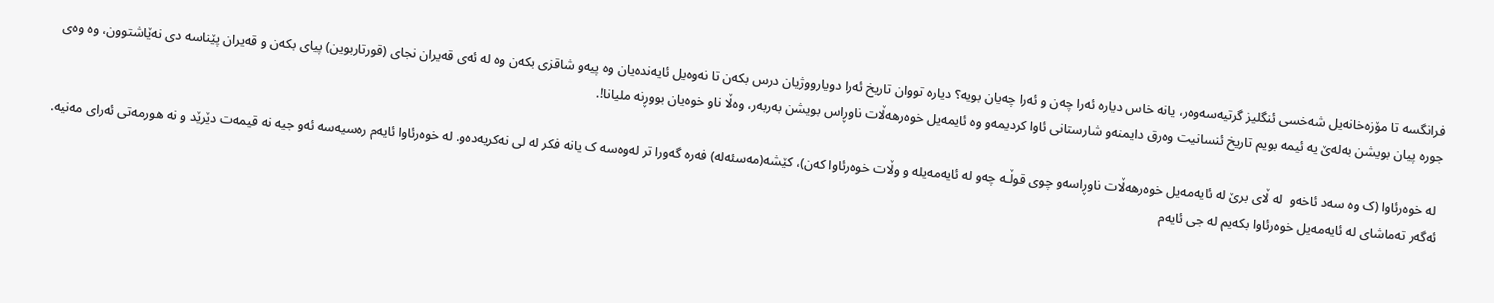فرانگسه‌ تا مۆزه‌خانه‌یل شه‌خسى ئنگلیز گرتیه‌سه‌وه‌ر، یانه‌ خاس دیاره‌ ئه‌را چه‌ن و ئه‌را چه‌یان بویه‌؟ دیاره‌ تووان تاریخ ئه‌را دویارووژیان درس بکه‌ن تا نه‌وه‌یل ئایه‌نده‌یان وه‌ پیه‌و شاقزى بکه‌ن وه‌ له‌ ئه‌ى قه‌یران نجاى (قورتاربوین) پیاى بکه‌ن و قه‌یران پێناسه‌ دى نه‌ێاشتوون، وه‌ وه‌ی جوره‌ پیان بویشن به‌له‌ێ یه‌ ئیمه‌ بویم تاریخ ئنسانیت وه‌رق دایمنه‌و شارستانى ئاوا کردیمه‌و وه‌ ئایمه‌یل خوه‌رهه‌ڵات ناوڕاس بویشن به‌ربه‌ر، وه‌ڵا ناو خوه‌یان بووڕنه‌ ملیانا!.

 له‌ خوه‌رئاوا (ک وه‌ سه‌د ئاخه‌و  له‌ ڵاى برێ له‌ ئایه‌مه‌یل خوه‌رهه‌ڵات ناوڕاسه‌و چوى قوڵـه‌ چه‌و له‌ ئایه‌مه‌یله‌ و وڵات خوه‌رئاوا که‌ن)، کێشه‌(مه‌سئه‌له‌) فه‌ره‌ گه‌ورا تر له‌وه‌سه‌ ک یانه‌ فکر له‌ لى نه‌کریه‌ده‌و. له‌ خوه‌رئاوا ئایه‌م ره‌سیه‌سه‌ ئه‌و جیه‌ نه‌ قیمه‌ت دێرێد و نه‌ هورمه‌تى ئه‌راى مه‌نیه‌. ئه‌گه‌ر ته‌ماشاى له‌ ئایه‌مه‌یل خوه‌رئاوا بکه‌یم له‌ جى ئایه‌م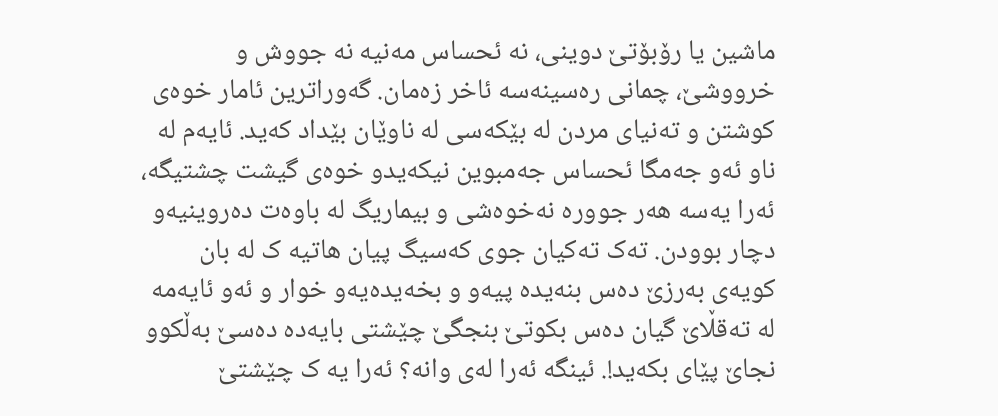ماشین یا رۆبۆتێ دوینى، نه‌ ئحساس مه‌نیه‌ نه‌ جووش و خرووشێ، چمانى ره‌سینه‌سه‌ ئاخر زه‌مان. گه‌وراترین ئامار خوه‌ى کوشتن و ته‌نیاى مردن له‌ بێکه‌سى له‌ ناوێان بێداد که‌ید. ئایه‌م له‌ ناو ئه‌و جه‌مگا ئحساس جه‌مبوین نیکه‌یدو خوه‌ى گیشت چشتیگه‌، ئه‌را یه‌سه‌ هه‌ر جووره‌ نه‌خوه‌شى و بیماریگ له‌ باوه‌ت ده‌روینیه‌و دچار بوودن. ته‌ک ته‌کیان جوى که‌سیگ پیان هاتیه‌ ک له‌ بان کویه‌ى به‌رزێ ده‌س بنه‌یده‌ پیه‌و و بخه‌یده‌یه‌و خوار و ئه‌و ئایه‌مه‌ له‌ ته‌قڵاێ گیان ده‌س بکوتێ بنجگێ چێشتى بایه‌ده‌ ده‌سێ به‌ڵکوو نجاێ پێاى بکه‌ید!. ئینگه‌ ئه‌را له‌ى وانه‌؟ ئه‌را یه‌ ک چێشتێ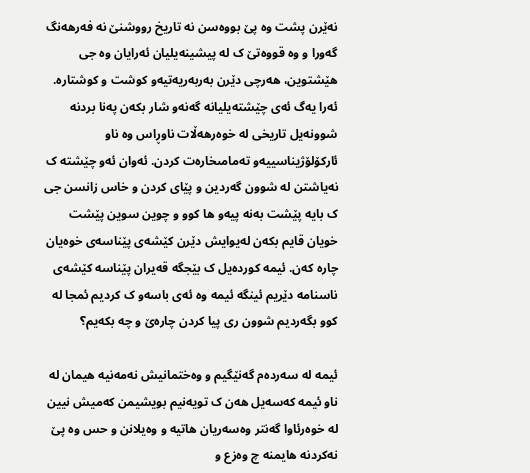نه‌ێرن پشت وه‌ پێ بووه‌سن نه‌ تاریخ رووشنێ نه‌ فه‌رهه‌نگ گه‌ورا و وه‌ قووه‌تێ ک له‌ پیشینه‌یلیان ئه‌رایان وه‌ جى هێشتوین، هه‌رچى دێرن به‌ربه‌ریه‌تیه‌و کوشت و کوشتاره‌. ئه‌را یه‌گ ئه‌ى چێشته‌یلیانه‌ گه‌نه‌و شار بکه‌ن په‌نا بردنه‌ شوونه‌یل تاریخى له‌ خوه‌رهه‌ڵات ناوڕاس وه‌ ناو ئارکۆلۆژیناسییه‌و ته‌مامىخاره‌ت کردن. ئه‌وان ئه‌و چێشته‌ ک نه‌یاشتن له‌ شوون گه‌ردین و پێاى کردن و خاس زانسن جى ک بایه‌ پێشت به‌نه‌ پیه‌و ها کوو و چوین سوین پێشت خویان قایم بکه‌ن له‌یوایش دێرن کێشه‌ى پێناسه‌ى خوه‌یان چاره‌ که‌ن. ئیمه‌ کورده‌یل ک بێجگه‌ قه‌یران پێناسه‌ کێشه‌ى ناسنامه‌ دێریم ئینگه‌ ئیمه‌ وه‌ ئه‌ى باسه‌و ک کردیم ئمجا له‌ کوو بگه‌ردیم شوون رى پیا کردن چاره‌ێ و چه‌ بکه‌یم؟

ئیمه‌ له‌ سه‌رده‌م گه‌نێگیم و وه‌ختمانیش نه‌مه‌نیه‌ هیمان له‌ ناو ئیمه‌ که‌سه‌یل هه‌ن ک تویه‌نیم بویشیمن که‌میش نیین له‌ خوه‌رئاوا گه‌نتر وه‌سه‌ریان هاتیه‌ و وه‌یلانن و حس وه‌ پێ نه‌کردنه‌ هایمنه‌ چ وه‌زع و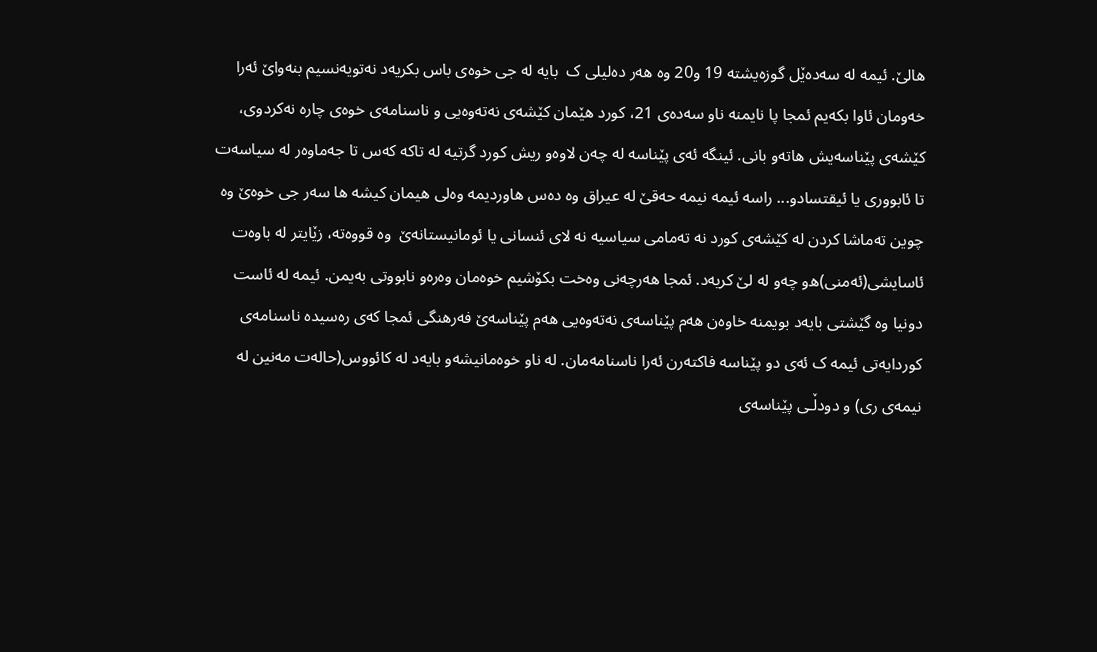هالێ. ئیمه‌ له‌ سه‌ده‌ێل گوزه‌یشته‌ 19 و20 وه‌ هه‌ر ده‌لیلى ک  بایه‌ له‌ جى خوه‌ى باس بکریه‌د نه‌تویه‌نسیم بنه‌واێ ئه‌را خه‌ومان ئاوا بکه‌یم ئمجا پا نایمنه‌ ناو سه‌ده‌ى 21، کورد هێمان کێشه‌ى نه‌ته‌وه‌یى و ناسنامه‌ى خوه‌ى چاره‌ نه‌کردوى،  کێشه‌ى پێناسه‌یش هاته‌و بانى. ئینگه‌ ئه‌ى پێناسه‌ له‌ چه‌ن لاوه‌و ریش کورد گرتیه‌ له‌ تاکه‌ که‌س تا جه‌ماوه‌ر له‌ سیاسه‌ت تا ئابوورى یا ئیقتسادو... راسه‌ ئیمه‌ نیمه‌ حه‌قێ له‌ عیراق وه‌ ده‌س هاوردیمه‌ وه‌لى هیمان کیشه‌ ها سه‌ر جى خوه‌ێ وه‌ چوین ته‌ماشا کردن له‌ کێشه‌ى کورد نه‌ ته‌مامى سیاسیه‌ نه‌ لاى ئنسانى یا ئومانیستانه‌ێ  وه‌ قووه‌ته‌، زێایتر له‌ باوه‌ت ئاسایشى(ئه‌منى)ه‌و چه‌و له‌ لێ کریه‌د. ئمجا هه‌رچه‌نى وه‌خت بکۆشیم خوه‌مان وه‌ره‌و نابووتى به‌یمن. ئیمه‌ له‌ ئاست دونیا وه‌ گێشتى بایه‌د بویمنه‌ خاوه‌ن هه‌م پێناسه‌ى نه‌ته‌وه‌یى هه‌م پێناسه‌ێ فه‌رهنگى ئمجا که‌ى ره‌سیده‌ ناسنامه‌ى کوردایه‌تى ئیمه‌ ک ئه‌ى دو پێناسه‌ فاکته‌رن ئه‌را ناسنامه‌مان. له‌ ناو خوه‌مانیشه‌و بایه‌د له‌ کائووس(حاله‌ت مه‌نین له‌ نیمه‌ى رى) و دودڵـى پێناسه‌ى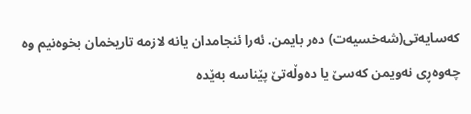که‌سایه‌تى(شه‌خسیه‌ت) ده‌ر بایمن. ئه‌را ئنجامدان یانه‌ لازمه‌ تاریخمان بخوه‌نیم وه‌ چه‌وه‌ڕى نه‌ویمن که‌سێ یا ده‌وڵه‌تێ پێناسه‌ به‌ێده‌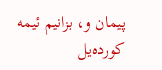پیمان و، بزانیم ئیمه‌ کورده‌یل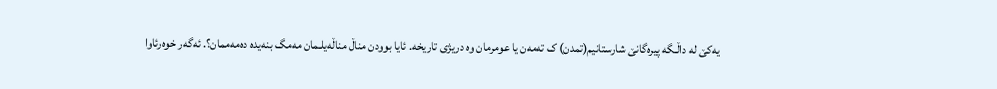یه‌کێ له‌ داڵـگه‌ پیره‌گانێ شارستانیم(تمدن) ک ته‌مه‌ن یا عومرمان وه‌ دریژى تاریخه‌. ئایا بوودن مناڵ مناڵه‌یلـمان مه‌مگ بنه‌یده‌ ده‌مه‌ممان؟. ئه‌گه‌ر خوه‌رئاوا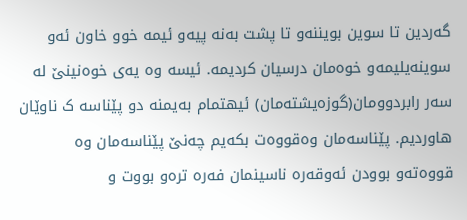گه‌ردین تا سوین بویننه‌و تا پشت به‌نه‌ پیه‌و ئیمه‌ خوو خاون ئه‌و سوینه‌یلیمه‌و خوه‌مان درسیان کردیمه‌. ئیسه‌ وه‌ یه‌ى خوه‌نینێ له‌ سه‌ر رابردوومان(گوزه‌یشته‌مان) ئیهتمام به‌یمنه‌ دو پێناسه‌ ک ناوێان هاوردیم. پێناسه‌مان وه‌قووه‌ت بکه‌یم چه‌نێ پێناسه‌مان وه‌ قووه‌ته‌و بوودن ئه‌وقه‌ره‌ ناسینمان فه‌ره‌ تره‌و بووت و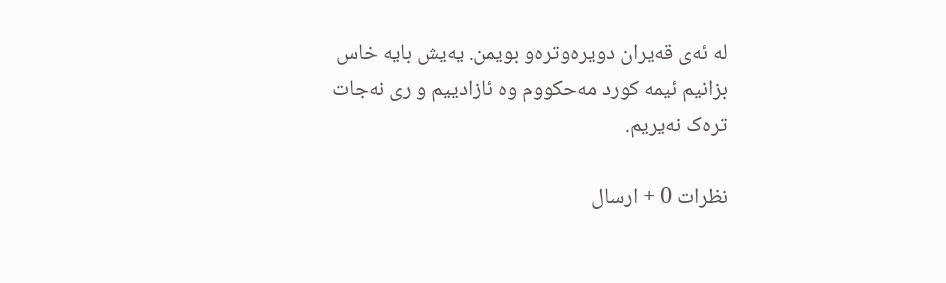له‌ ئه‌ى قه‌یران دویره‌وتره‌و بویمن. یه‌یش بایه‌ خاس بزانیم ئیمه‌ کورد مه‌حکووم وه‌ ئازادییم و رى نه‌جات تره‌ک نه‌یریم.

نظرات 0 + ارسال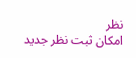نظر
امکان ثبت نظر جدید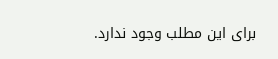برای این مطلب وجود ندارد.